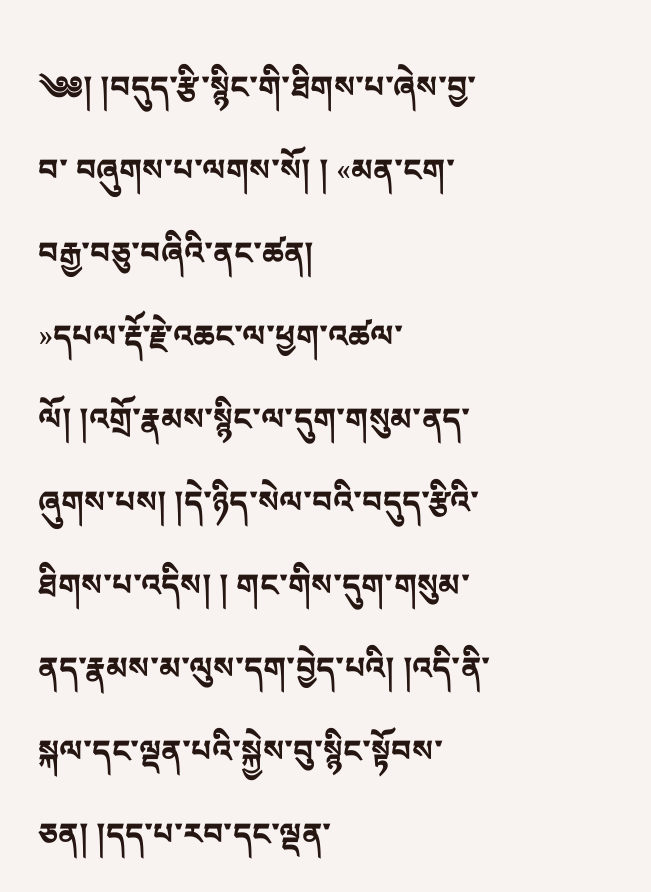༄༅། །བདུད་རྩི་སྙིང་གི་ཐིགས་པ་ཞེས་བྱ་བ་ བཞུགས་པ་ལགས་སོ། ། «མན་ངག་བརྒྱ་བཅུ་བཞིའི་ནང་ཚན།
»དཔལ་རྡོ་རྗེ་འཆང་ལ་ཕྱག་འཚལ་ལོ། །འགྲོ་རྣམས་སྙིང་ལ་དུག་གསུམ་ནད་ཞུགས་པས། །དེ་ཉིད་སེལ་བའི་བདུད་རྩིའི་ཐིགས་པ་འདིས། ། གང་གིས་དུག་གསུམ་ནད་རྣམས་མ་ལུས་དག་བྱེད་པའི། །འདི་ནི་སྐལ་དང་ལྡན་པའི་སྐྱེས་བུ་སྙིང་སྟོབས་ཅན། །དད་པ་རབ་དང་ལྡན་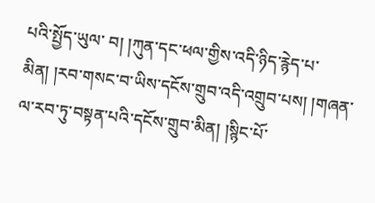པའི་སྤྱོད་ཡུལ་ བ། །ཀུན་དང་ཕལ་གྱིས་འདི་ཉིད་རྙེད་པ་མིན། །རབ་གསང་བ་ཡིས་དངོས་གྲུབ་འདི་འགྲུབ་པས། །གཞན་ལ་རབ་ཏུ་བསྟན་པའི་དངོས་གྲུབ་མིན། །སྙིང་པོ་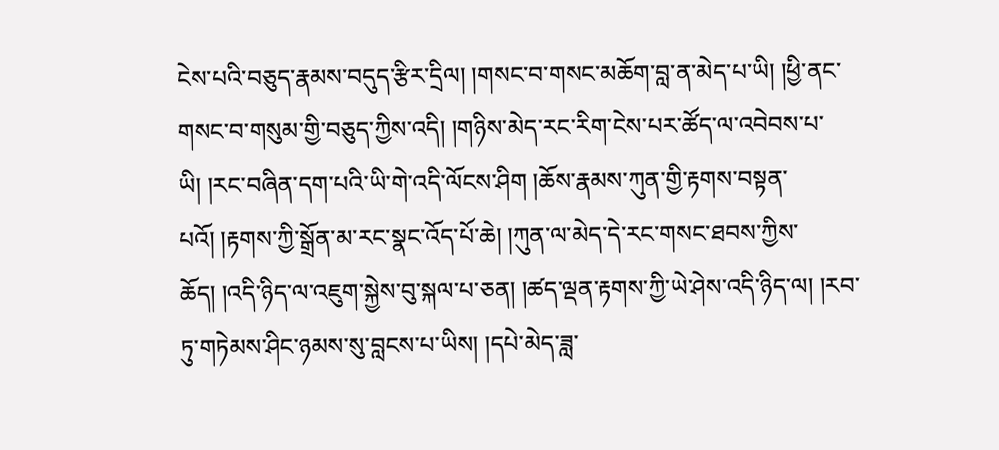ངེས་པའི་བཅུད་རྣམས་བདུད་རྩིར་དྲིལ། །གསང་བ་གསང་མཆོག་བླ་ན་མེད་པ་ཡི། །ཕྱི་ནང་གསང་བ་གསུམ་གྱི་བཅུད་ཀྱིས་འདི། །གཉིས་མེད་རང་རིག་ངེས་པར་ཚོད་ལ་འབེབས་པ་ཡི། །རང་བཞིན་དག་པའི་ཡི་གེ་འདི་ལོངས་ཤིག །ཆོས་རྣམས་ཀུན་གྱི་རྟགས་བསྟན་པའོ། །རྟགས་ཀྱི་སྒྲོན་མ་རང་སྣང་འོད་པོ་ཆེ། །ཀུན་ལ་མེད་དེ་རང་གསང་ཐབས་ཀྱིས་ཆོད། །འདི་ཉིད་ལ་འཇུག་སྐྱེས་བུ་སྐལ་པ་ཅན། །ཚད་ལྡན་རྟགས་ཀྱི་ཡེ་ཤེས་འདི་ཉིད་ལ། །རབ་ཏུ་གཏེམས་ཤིང་ཉམས་སུ་བླངས་པ་ཡིས། །དཔེ་མེད་ཟླ་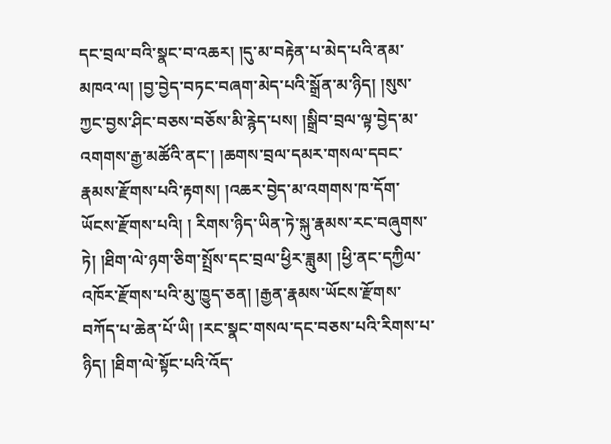དང་བྲལ་བའི་སྣང་བ་འཆར། །དུ་མ་བརྟེན་པ་མེད་པའི་ནམ་མཁའ་ལ། །བྱ་བྱེད་བཏང་བཞག་མེད་པའི་སྒྲོན་མ་ཉིད། །སུས་ཀྱང་བྱས་ཤིང་བཅས་བཅོས་མི་རྙེད་པས། །སྒྲིབ་བྲལ་ལྟ་བྱེད་མ་འགགས་རྒྱ་མཚོའི་ནང་། །ཆགས་བྲལ་དམར་གསལ་དབང་རྣམས་རྫོགས་པའི་རྟགས། །འཆར་བྱེད་མ་འགགས་ཁ་དོག་ཡོངས་རྫོགས་པའི། ། རིགས་ཉིད་ཡིན་ཏེ་སྐུ་རྣམས་རང་བཞུགས་ཏེ། །ཐིག་ལེ་ཉག་ཅིག་སྤྲོས་དང་བྲལ་ཕྱིར་ཟླུམ། །ཕྱི་ནང་དཀྱིལ་འཁོར་རྫོགས་པའི་མུ་ཁྱུད་ཅན། །རྒྱན་རྣམས་ཡོངས་རྫོགས་བཀོད་པ་ཆེན་པོ་ཡི། །རང་སྣང་གསལ་དང་བཅས་པའི་རིགས་པ་ཉིད། །ཐིག་ལེ་སྟོང་པའི་འོད་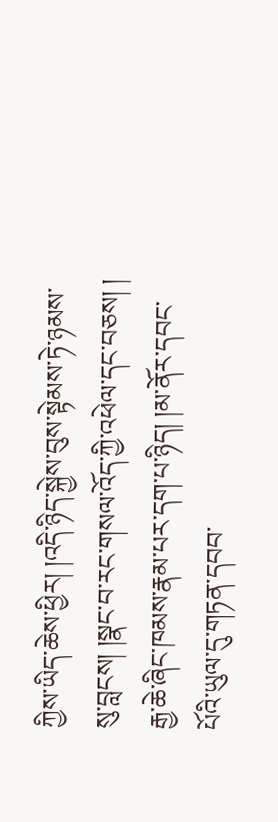ཀྱིས་ཡིད་ཆེས་ཕྱིར། །འདི་ཉིད་སྐྱེས་བུས་སྟེམས་ཏེ་ཉམས་སུ་བླངས། །སྣང་བ་རང་གསལ་འོད་ཀྱི་འཕེལ་དང་བཅས། ། རྒྱ་ཆེ་ཞིང་ཁམས་རྣམ་པར་དག་པ་ཉིད། །མ་ནོར་དབང་པོའི་ཡུལ་དུ་གཏན་དབབ་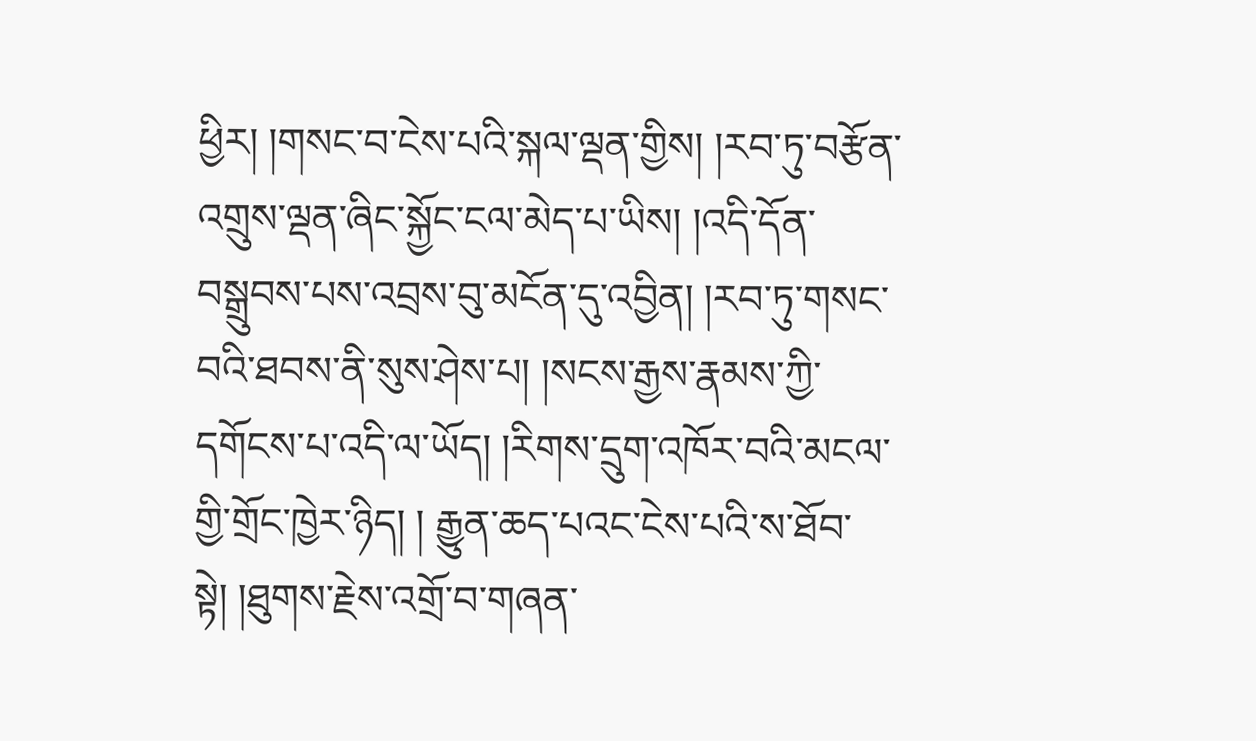ཕྱིར། །གསང་བ་ངེས་པའི་སྐལ་ལྡན་གྱིས། །རབ་ཏུ་བརྩོན་འགྲུས་ལྡན་ཞིང་སྐྱོང་ངལ་མེད་པ་ཡིས། །འདི་དོན་བསྒྲུབས་པས་འབྲས་བུ་མངོན་དུ་འབྱིན། །རབ་ཏུ་གསང་བའི་ཐབས་ནི་སུས་ཤེས་པ། །སངས་རྒྱས་རྣམས་ཀྱི་དགོངས་པ་འདི་ལ་ཡོད། །རིགས་དྲུག་འཁོར་བའི་མངལ་གྱི་གྲོང་ཁྱེར་ཉིད། ། རྒྱུན་ཆད་པའང་ངེས་པའི་ས་ཐོབ་སྟེ། །ཐུགས་རྗེས་འགྲོ་བ་གཞན་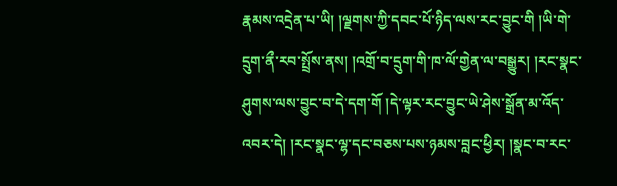རྣམས་འདྲེན་པ་ཡི། །ལྗགས་ཀྱི་དབང་པོ་ཉིད་ལས་རང་བྱུང་གི །ཡི་གེ་དྲུག་ནྀ་རབ་སྤྲོས་ནས། །འགྲོ་བ་དྲུག་གི་ཁ་ལོ་གྱེན་ལ་བསྒྱུར། །རང་སྣང་ཤུགས་ལས་བྱུང་བ་དེ་དག་གོ །དེ་ལྟར་རང་བྱུང་ཡེ་ཤེས་སྒྲོན་མ་འོད་འབར་དེ། །རང་སྣང་ལྷ་དང་བཅས་པས་ཉམས་བླང་ཕྱིར། །སྣང་བ་རང་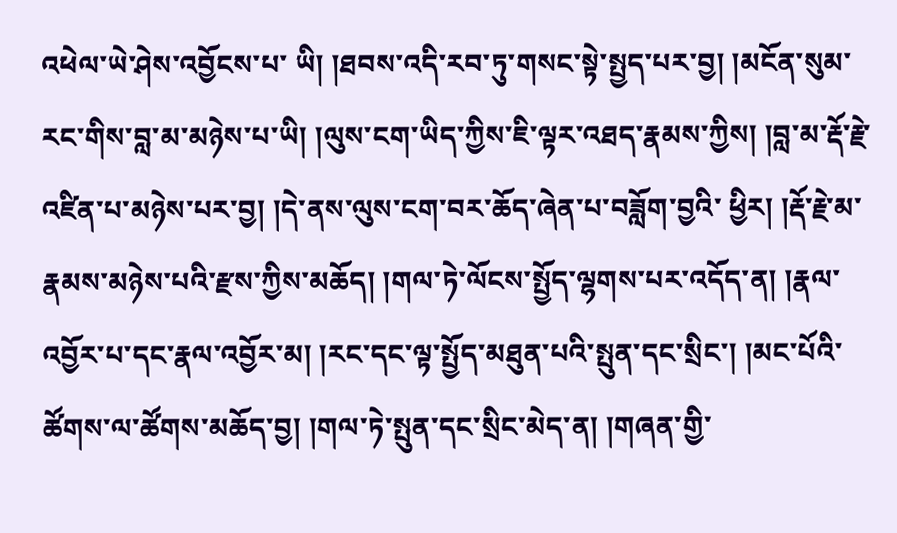འཕེལ་ཡེ་ཤེས་འབྱོངས་པ་ ཡི། །ཐབས་འདི་རབ་ཏུ་གསང་སྟེ་སྤྱད་པར་བྱ། །མངོན་སུམ་རང་གིས་བླ་མ་མཉེས་པ་ཡི། །ལུས་ངག་ཡིད་ཀྱིས་ཇི་ལྟར་འཐད་རྣམས་ཀྱིས། །བླ་མ་རྡོ་རྗེ་འཛིན་པ་མཉེས་པར་བྱ། །དེ་ནས་ལུས་ངག་བར་ཆོད་ཞེན་པ་བཟློག་བྱའི་ ཕྱིར། །རྡོ་རྗེ་མ་རྣམས་མཉེས་པའི་རྫས་ཀྱིས་མཆོད། །གལ་ཏེ་ལོངས་སྤྱོད་ལྷགས་པར་འདོད་ན། །རྣལ་འབྱོར་པ་དང་རྣལ་འབྱོར་མ། །རང་དང་ལྟ་སྤྱོད་མཐུན་པའི་སྤུན་དང་སྲིང་། །མང་པོའི་ཚོགས་ལ་ཚོགས་མཆོད་བྱ། །གལ་ཏེ་སྤུན་དང་སྲིང་མེད་ན། །གཞན་གྱི་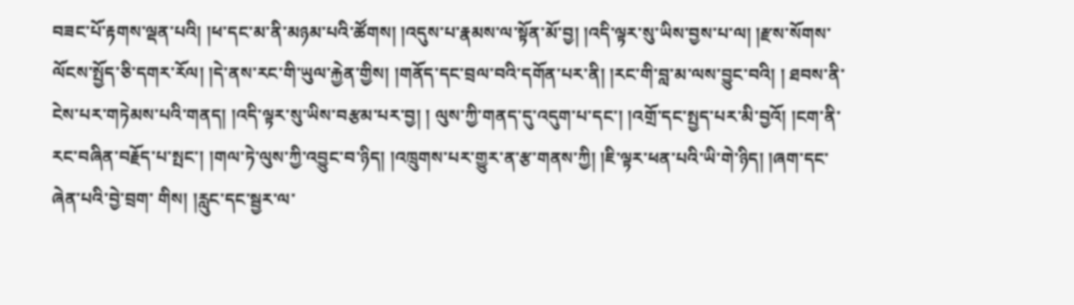བཟང་པོ་རྟགས་ལྡན་པའི། །ཕ་དང་མ་ནི་མཉམ་པའི་ཚོགས། །འདུས་པ་རྣམས་ལ་སྟོན་མོ་བྱ། །འདི་ལྟར་སུ་ཡིས་བྱས་པ་ལ། །རྫས་སོགས་ལོངས་སྤྱོད་ཅི་དགར་རོལ། །དེ་ནས་རང་གི་ཡུལ་རྐྱེན་གྱིས། །གནོད་དང་བྲལ་བའི་དགོན་པར་ནི། །རང་གི་བླ་མ་ལས་བྱུང་བའི། ། ཐབས་ནི་ངེས་པར་གཏེམས་པའི་གནད། །འདི་ལྟར་སུ་ཡིས་བརྩམ་པར་བྱ། ། ལུས་ཀྱི་གནད་དུ་འདུག་པ་དང་། །འགྲོ་དང་སྤྱད་པར་མི་བྱའོ། །ངག་ནི་རང་བཞིན་བརྗོད་པ་སྤང་། །གལ་ཏེ་ལུས་ཀྱི་འབྱུང་བ་ཉིད། །འཁྲུགས་པར་གྱུར་ན་རྩ་གནས་ཀྱི། །ཇི་ལྟར་ཕན་པའི་ཡི་གེ་ཉིད། །ཞག་དང་ཞེན་པའི་བྱེ་བྲག་ གིས། །རླུང་དང་སྦྱར་ལ་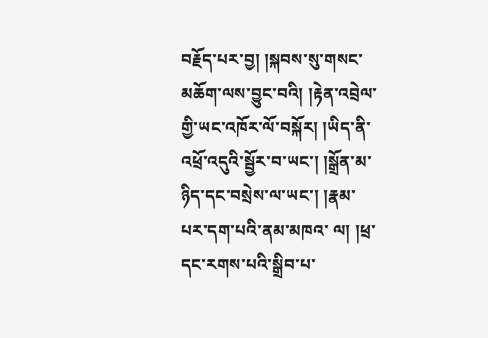བརྗོད་པར་བྱ། །སྐབས་སུ་གསང་མཆོག་ལས་བྱུང་བའི། །རྟེན་འབྲེལ་གྱི་ཡང་འཁོར་ལོ་བསྐོར། །ཡིད་ནི་འཕྲོ་འདུའི་སྦྱོར་བ་ཡང་། །སྒྲོན་མ་ཉིད་དང་བསྲེས་ལ་ཡང་། །རྣམ་པར་དག་པའི་ནམ་མཁའ་ ལ། །ཕྲ་དང་རགས་པའི་སྒྲིབ་པ་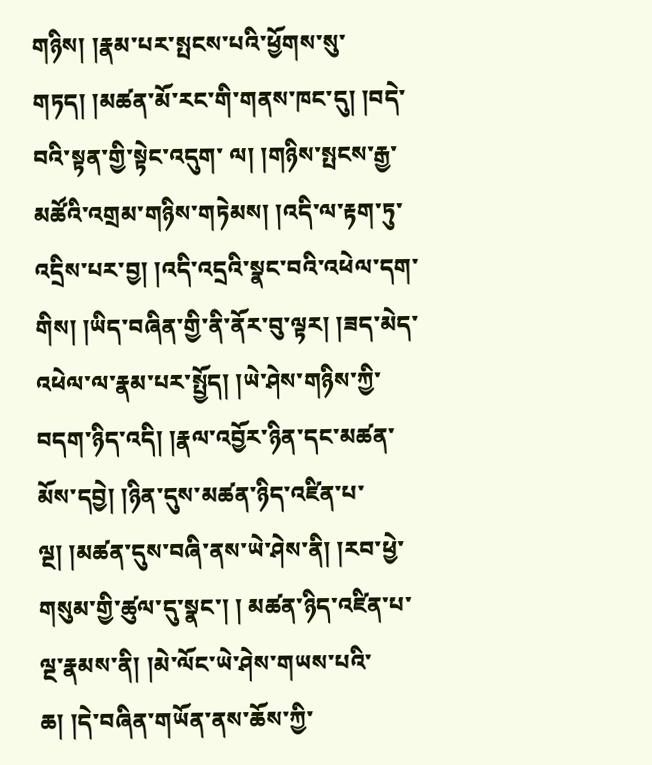གཉིས། །རྣམ་པར་སྤངས་པའི་ཕྱོགས་སུ་གཏད། །མཚན་མོ་རང་གི་གནས་ཁང་དུ། །བདེ་བའི་སྟན་གྱི་སྟེང་འདུག་ ལ། །གཉིས་སྤངས་རྒྱ་མཚོའི་འགྲམ་གཉིས་གཏེམས། །འདི་ལ་རྟག་ཏུ་འདྲིས་པར་བྱ། །འདི་འདྲའི་སྣང་བའི་འཕེལ་དག་གིས། །ཡིད་བཞིན་གྱི་ནི་ནོར་བུ་ལྟར། །ཟད་མེད་འཕེལ་ལ་རྣམ་པར་སྤྱོད། །ཡེ་ཤེས་གཉིས་ཀྱི་བདག་ཉིད་འདི། །རྣལ་འབྱོར་ཉིན་དང་མཚན་མོས་དབྱེ། །ཉིན་དུས་མཚན་ཉིད་འཛིན་པ་ལྔ། །མཚན་དུས་བཞི་ནས་ཡེ་ཤེས་ནི། །རབ་ཕྱེ་གསུམ་གྱི་ཚུལ་དུ་སྣང་། ། མཚན་ཉིད་འཛིན་པ་ལྔ་རྣམས་ནི། །མེ་ལོང་ཡེ་ཤེས་གཡས་པའི་ཆ། །དེ་བཞིན་གཡོན་ནས་ཆོས་ཀྱི་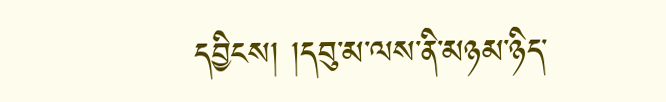དབྱིངས། །དབུ་མ་ལས་ནི་མཉམ་ཉིད་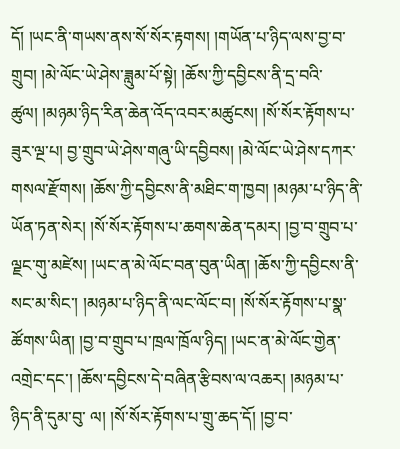དོ། །ཡང་ནི་གཡས་ནས་སོ་སོར་རྟགས། །གཡོན་པ་ཉིད་ལས་བྱ་བ་གྲུབ། །མེ་ལོང་ཡེ་ཤེས་ཟླུམ་པོ་སྟེ། །ཆོས་ཀྱི་དབྱིངས་ནི་དྲ་བའི་ཚུལ། །མཉམ་ཉིད་རིན་ཆེན་འོད་འབར་མཚུངས། །སོ་སོར་རྟོགས་པ་ཟུར་ལྔ་པ། བྱ་གྲུབ་ཡེ་ཤེས་གཞུ་ཡི་དབྱིབས། །མེ་ལོང་ཡེ་ཤེས་དཀར་གསལ་རྫོགས། །ཆོས་ཀྱི་དབྱིངས་ནི་མཐིང་ག་ཁྱབ། །མཉམ་པ་ཉིད་ནི་ཡོན་ཏན་སེར། །སོ་སོར་རྟོགས་པ་ཆགས་ཆེན་དམར། །བྱ་བ་གྲུབ་པ་ལྗང་གུ་མཛེས། །ཡང་ན་མེ་ལོང་བན་བུན་ཡིན། །ཆོས་ཀྱི་དབྱིངས་ནི་སང་མ་སིང་། །མཉམ་པ་ཉིད་ནི་ལང་ལོང་བ། །སོ་སོར་རྟོགས་པ་སྣ་ཚོགས་ཡིན། །བྱ་བ་གྲུབ་པ་ཁྲལ་ཁྲོལ་ཉིད། །ཡང་ན་མེ་ལོང་གྱེན་འགྲེང་དང་། །ཆོས་དབྱིངས་དེ་བཞིན་རྩིབས་ལ་འཆར། །མཉམ་པ་ཉིད་ནི་དུམ་བུ་ ལ། །སོ་སོར་རྟོགས་པ་གྲུ་ཆད་དོ། །བྱ་བ་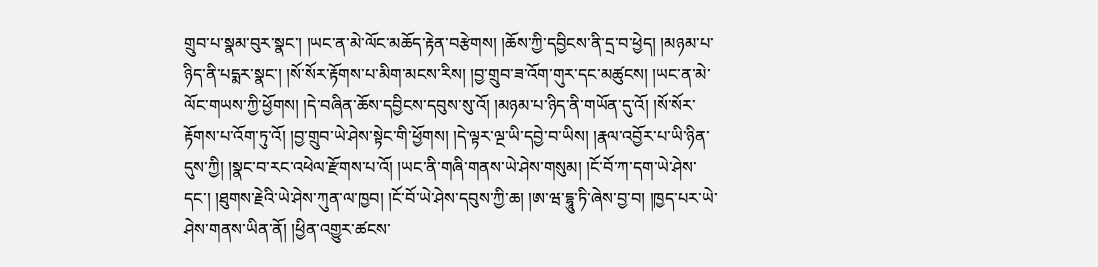གྲུབ་པ་སྣམ་བུར་སྣང་། །ཡང་ན་མེ་ལོང་མཆོད་རྟེན་བརྩེགས། །ཆོས་ཀྱི་དབྱིངས་ནི་དྲ་བ་ཕྱེད། །མཉམ་པ་ཉིད་ནི་པདྨར་སྣང་། །སོ་སོར་རྟོགས་པ་མིག་མངས་རིས། །བྱ་གྲུབ་ཟ་འོག་གུར་དང་མཚུངས། །ཡང་ན་མེ་ལོང་གཡས་ཀྱི་ཕྱོགས། །དེ་བཞིན་ཆོས་དབྱིངས་དབུས་སུ་འོ། །མཉམ་པ་ཉིད་ནི་གཡོན་དུ་འོ། །སོ་སོར་རྟོགས་པ་འོག་ཏུ་འོ། །བྱ་གྲུབ་ཡེ་ཤེས་སྟེང་གི་ཕྱོགས། །དེ་ལྟར་ལྔ་ཡི་དབྱེ་བ་ཡིས། །རྣལ་འབྱོར་པ་ཡི་ཉིན་དུས་ཀྱི། །སྣང་བ་རང་འཕེལ་རྫོགས་པ་འོ། །ཡང་ནི་གཞི་གནས་ཡེ་ཤེས་གསུམ། །ངོ་བོ་ཀ་དག་ཡེ་ཤེས་དང་། །ཐུགས་རྗེའི་ཡེ་ཤེས་ཀུན་ལ་ཁྱབ། །ངོ་བོ་ཡེ་ཤེས་དབུས་ཀྱི་ཆ། །ཨ་ཝ་དྷཱུ་ཏི་ཞེས་བྱ་བ། །ཁྱད་པར་ཡེ་ཤེས་གནས་ཡིན་ནོ། །ཕྱིན་འགྱུར་ཚངས་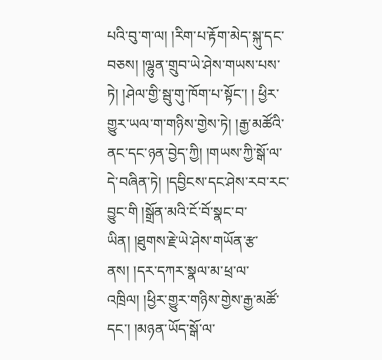པའི་བུ་ག་ལ། །རིག་པ་རྟོག་མེད་སྐུ་དང་ བཅས། །ལྷུན་གྲུབ་ཡེ་ཤེས་གཡས་པས་ཏེ། །ཤེལ་གྱི་སྦུ་གུ་ཁོག་པ་སྟོང་། ། ཕྱིར་གྱུར་ཡལ་ག་གཉིས་གྱེས་ཏེ། །རྒྱ་མཚོའི་ནང་དང་ཉན་བྱེད་ཀྱི། །གཡས་ཀྱི་སྒོ་ལ་དེ་བཞིན་ཏེ། །དབྱིངས་དང་ཤེས་རབ་རང་བྱུང་གི །སྒྲོན་མའི་ངོ་བོ་སྣང་བ་ཡིན། །ཐུགས་རྗེ་ཡེ་ཤེས་གཡོན་རྩ་ནས། །དར་དཀར་སྣལ་མ་ཕྲ་ལ་འཁྲིལ། །ཕྱིར་གྱུར་གཉིས་གྱེས་རྒྱ་མཚོ་དང་། །མཉན་ཡོད་སྒོ་ལ་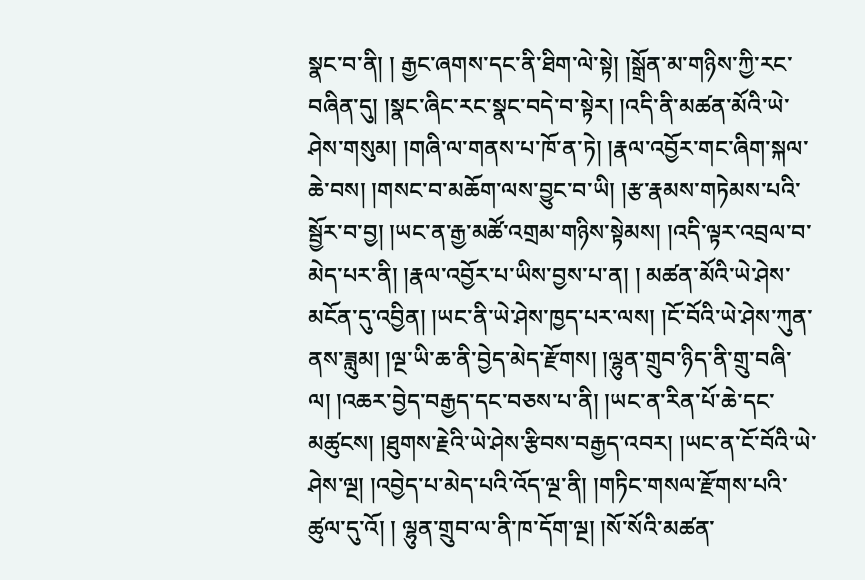སྣང་བ་ནི། ། རྒྱང་ཞགས་དང་ནི་ཐིག་ལེ་སྟེ། །སྒྲོན་མ་གཉིས་ཀྱི་རང་བཞིན་དུ། །སྣང་ཞིང་རང་སྣང་བདེ་བ་སྟེར། །འདི་ནི་མཚན་མོའི་ཡེ་ཤེས་གསུམ། །གཞི་ལ་གནས་པ་ཁོ་ན་ཏེ། །རྣལ་འབྱོར་གང་ཞིག་སྐལ་ཆེ་བས། །གསང་བ་མཆོག་ལས་བྱུང་བ་ཡི། །རྩ་རྣམས་གཏེམས་པའི་སྦྱོར་བ་བྱ། །ཡང་ན་རྒྱ་མཚོ་འགྲམ་གཉིས་སྟེམས། །འདི་ལྟར་འབྲལ་བ་མེད་པར་ནི། །རྣལ་འབྱོར་པ་ཡིས་བྱས་པ་ན། ། མཚན་མོའི་ཡེ་ཤེས་མངོན་དུ་འབྱིན། །ཡང་ནི་ཡེ་ཤེས་ཁྱད་པར་ལས། །ངོ་བོའི་ཡེ་ཤེས་ཀུན་ནས་ཟླུམ། །ལྔ་ཡི་ཆ་ནི་བྱེད་མེད་རྫོགས། །ལྷུན་གྲུབ་ཉིད་ནི་གྲུ་བཞི་ལ། །འཆར་བྱེད་བརྒྱད་དང་བཅས་པ་ནི། །ཡང་ན་རིན་པོ་ཆེ་དང་མཚུངས། །ཐུགས་རྗེའི་ཡེ་ཤེས་རྩིབས་བརྒྱད་འབར། །ཡང་ན་ངོ་བོའི་ཡེ་ཤེས་ལྔ། །འབྱེད་པ་མེད་པའི་འོད་ལྔ་ནི། །གཏིང་གསལ་རྫོགས་པའི་ཚུལ་དུ་འོ། ། ལྷུན་གྲུབ་ལ་ནི་ཁ་དོག་ལྔ། །སོ་སོའི་མཚན་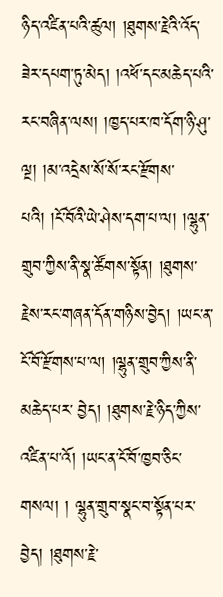ཉིད་འཛིན་པའི་ཚུལ། །ཐུགས་རྗེའི་འོད་ཟེར་དཔག་ཏུ་མེད། །འཕོ་དང་མཆེད་པའི་རང་བཞིན་ལས། །ཁྱད་པར་ཁ་དོག་ཉི་ཤུ་ལྔ། །མ་འདྲེས་སོ་སོ་རང་རྫོགས་པའི། །ངོ་བོའི་ཡེ་ཤེས་དག་པ་ལ། །ལྷུན་གྲུབ་ཀྱིས་ནི་སྣ་ཚོགས་སྟོན། །ཐུགས་རྗེས་རང་གཞན་དོན་གཉིས་བྱེད། །ཡང་ན་ངོ་བོ་རྫོགས་པ་ལ། །ལྷུན་གྲུབ་ཀྱིས་ནི་མཆེད་པར་ བྱེད། །ཐུགས་རྗེ་ཉིད་ཀྱིས་འཛིན་པ་འོ། །ཡང་ན་ངོ་བོ་ཁྱབ་ཅིང་གསལ། ། ལྷུན་གྲུབ་སྣང་བ་སྟོན་པར་བྱེད། །ཐུགས་རྗེ་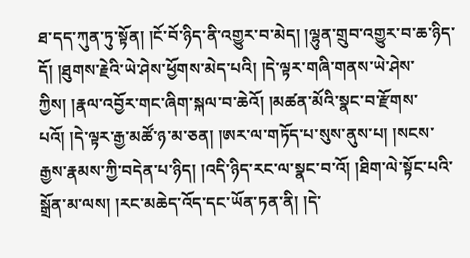ཐ་དད་ཀུན་ཏུ་སྟོན། །ངོ་བོ་ཉིད་ནི་འགྱུར་བ་མེད། །ལྷུན་གྲུབ་འགྱུར་བ་ཆ་ཉིད་དོ། །ཐུགས་རྗེའི་ཡེ་ཤེས་ཕྱོགས་མེད་པའི། །དེ་ལྟར་གཞི་གནས་ཡེ་ཤེས་ཀྱིས། །རྣལ་འབྱོར་གང་ཞིག་སྐལ་བ་ཆེའོ། །མཚན་མོའི་སྣང་བ་རྫོགས་པའོ། །དེ་ལྟར་རྒྱ་མཚོ་ཉ་མ་ཅན། །ཨར་ལ་གཏོད་པ་སུས་ནུས་པ། །སངས་རྒྱས་རྣམས་ཀྱི་བདེན་པ་ཉིད། །འདི་ཉིད་རང་ལ་སྣང་བ་འོ། །ཐིག་ལེ་སྟོང་པའི་སྒྲོན་མ་ལས། །རང་མཆེད་འོད་དང་ཡོན་ཏན་ནི། །དེ་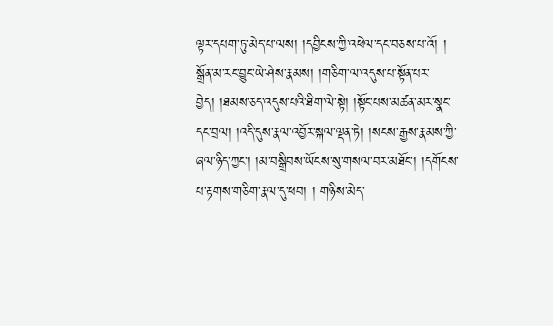ལྟར་དཔག་ཏུ་མེད་པ་ལས། །དབྱིངས་ཀྱི་འཕེལ་དང་བཅས་པ་འོ། ། སྒྲོན་མ་རང་བྱུང་ཡེ་ཤེས་རྣམས། །གཅིག་ལ་འདུས་པ་སྟོན་པར་བྱེད། །ཐམས་ཅད་འདུས་པའི་ཐིག་ལེ་སྟེ། །སྟོང་པས་མཚན་མར་སྣང་དང་བྲལ། །འདི་དུས་རྣལ་འབྱོར་སྐལ་ལྡན་ཏེ། །སངས་རྒྱས་རྣམས་ཀྱི་ཞལ་ཉིད་ཀྱང་། །མ་བསྒྲིབས་ཡོངས་སུ་གསལ་བར་མཐོང་། །དགོངས་པ་རྟགས་གཅིག་རྣལ་དུ་ཕབ། ། གཉིས་མེད་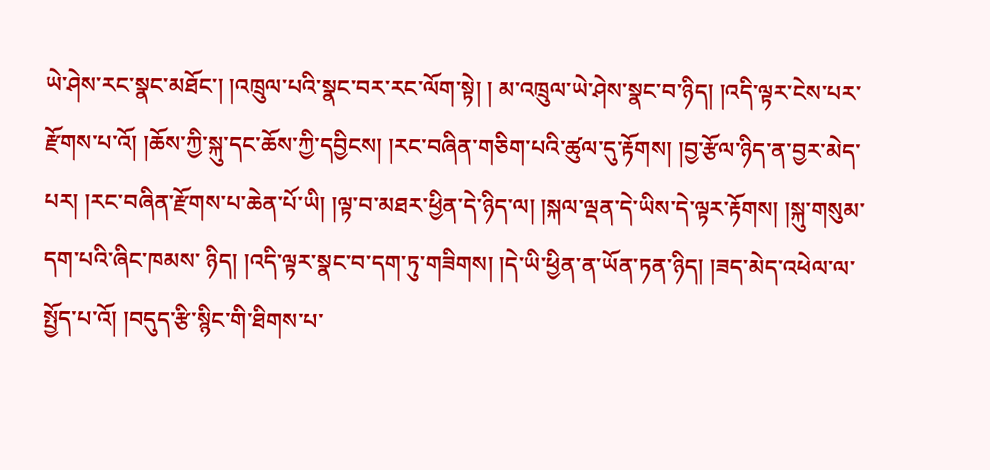ཡེ་ཤེས་རང་སྣང་མཐོང་། །འཁྲུལ་པའི་སྣང་བར་རང་ལོག་སྟེ། ། མ་འཁྲུལ་ཡེ་ཤེས་སྣང་བ་ཉིད། །འདི་ལྟར་ངེས་པར་རྫོགས་པ་འོ། །ཆོས་ཀྱི་སྐུ་དང་ཆོས་ཀྱི་དབྱིངས། །རང་བཞིན་གཅིག་པའི་ཚུལ་དུ་རྟོགས། །བྱ་རྩོལ་ཉིད་ན་བྱར་མེད་པར། །རང་བཞིན་རྫོགས་པ་ཆེན་པོ་ཡི། །ལྟ་བ་མཐར་ཕྱིན་དེ་ཉིད་ལ། །སྐལ་ལྡན་དེ་ཡིས་དེ་ལྟར་རྟོགས། །སྐུ་གསུམ་དག་པའི་ཞིང་ཁམས་ ཉིད། །འདི་ལྟར་སྣང་བ་དག་ཏུ་གཟིགས། །དེ་ཡི་ཕྱིན་ན་ཡོན་ཏན་ཉིད། །ཟད་མེད་འཕེལ་ལ་སྤྱོད་པ་འོ། །བདུད་རྩི་སྙིང་གི་ཐིགས་པ་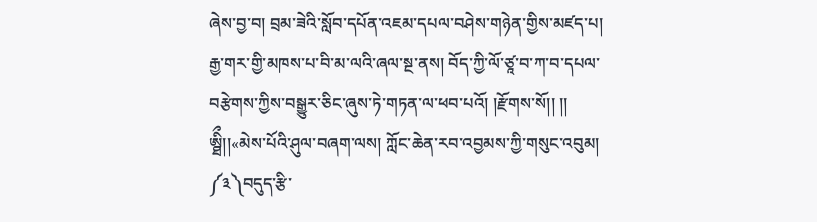ཞེས་བྱ་བ། བྲམ་ཟེའི་སློབ་དཔོན་འཇམ་དཔལ་བཤེས་གཉེན་གྱིས་མཛད་པ། རྒྱ་གར་གྱི་མཁས་པ་བི་མ་ལའི་ཞལ་སྔ་ནས། བོད་ཀྱི་ལོ་ཙཱ་བ་ཀ་བ་དཔལ་བརྩེགས་ཀྱིས་བསྒྱུར་ཅིང་ཞུས་ཏེ་གཏན་ལ་ཕབ་པའོ། །རྫོགས་སོ།། །། ཨྠིྀ།།«མེས་པོའི་ཤུལ་བཞག་ལས། ཀློང་ཆེན་རབ་འབྱམས་ཀྱི་གསུང་འབུམ། ༼༣༽བདུད་རྩི་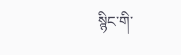སྙིང་གི་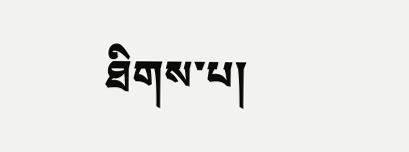ཐིགས་པ།